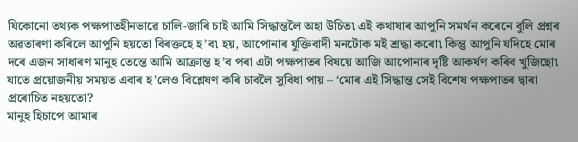যিকোনো তথ্যক পক্ষপাতহীনভাৱে চালি-জাৰি চাই আমি সিদ্ধান্তলৈ অহা উচিত৷ এই কথাষাৰ আপুনি সমৰ্থন কৰেনে বুলি প্ৰশ্নৰ অৱতাৰণা কৰিলে আপুনি হয়তো বিৰক্তহে হ’ব৷ হয়, আপোনাৰ যুক্তিবাদী মনটোক মই শ্ৰদ্ধা কৰো৷ কিন্তু আপুনি যদিহে মোৰ দৰে এজন সাধাৰণ মানুহ তেন্তে আমি আক্রান্ত হ’ব পৰা এটা পক্ষপাতৰ বিষয়ে আজি আপোনাৰ দৃষ্টি আকৰ্ষণ কৰিব খুজিছো৷ যাতে প্ৰয়োজনীয় সময়ত এবাৰ হ’লেও বিশ্লেষণ কৰি চাবলৈ সুবিধা পায় – ‘মোৰ এই সিদ্ধান্ত সেই বিশেষ পক্ষপাতৰ দ্বাৰা প্ৰৰোচিত নহয়তো?
মানুহ হিচাপে আমাৰ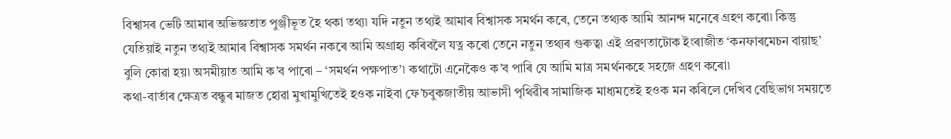বিশ্বাসৰ ভেটি আমাৰ অভিজ্ঞতাত পুঞ্জীভূত হৈ থকা তথ্য৷ যদি নতুন তথ্যই আমাৰ বিশ্বাসক সমৰ্থন কৰে, তেনে তথ্যক আমি আনন্দ মনেৰে গ্ৰহণ কৰো৷ কিন্তু যেতিয়াই নতুন তথ্যই আমাৰ বিশ্বাসক সমৰ্থন নকৰে আমি অগ্ৰাহ্য কৰিবলৈ যত্ন কৰো তেনে নতুন তথ্যৰ গুৰুত্ব৷ এই প্ৰৱণতাটোক ইংৰাজীত ‘কনফাৰমেচন বায়াছ’ বুলি কোৱা হয়৷ অসমীয়াত আমি ক’ব পাৰো – ‘সমৰ্থন পক্ষপাত’৷ কথাটো এনেকৈও ক’ব পাৰি যে আমি মাত্ৰ সমৰ্থনকহে সহজে গ্ৰহণ কৰো৷
কথা-বাৰ্তাৰ ক্ষেত্ৰত বন্ধুৰ মাজত হোৱা মুখামুখিতেই হওক নাইবা ফে’চবুকজাতীয় আভাসী পৃথিৱীৰ সামাজিক মাধ্যমতেই হওক মন কৰিলে দেখিব বেছিভাগ সময়তে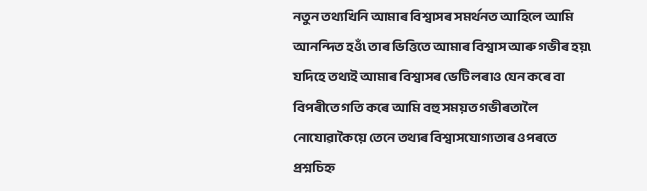নতুন তথ্যখিনি আমাৰ বিশ্বাসৰ সমৰ্থনত আহিলে আমি আনন্দিত হওঁ৷ তাৰ ভিত্তিতে আমাৰ বিশ্বাস আৰু গভীৰ হয়৷ যদিহে তথ্যই আমাৰ বিশ্বাসৰ ভেটি লৰাও যেন কৰে বা বিপৰীতে গতি কৰে আমি বহু সময়ত গভীৰতালৈ নোযোৱাকৈয়ে তেনে তথ্যৰ বিশ্বাসযোগ্যতাৰ ওপৰতে প্ৰশ্নচিহ্ন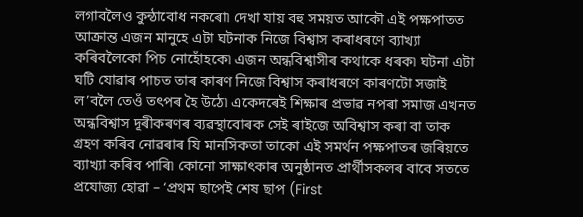লগাবলৈও কুন্ঠাবোধ নকৰো৷ দেখা যায় বহু সময়ত আকৌ এই পক্ষপাতত আক্রান্ত এজন মানুহে এটা ঘটনাক নিজে বিশ্বাস কৰাধৰণে ব্যাখ্যা কৰিবলৈকো পিচ নোহোঁহকে৷ এজন অন্ধবিশ্বাসীৰ কথাকে ধৰক৷ ঘটনা এটা ঘটি যোৱাৰ পাচত তাৰ কাৰণ নিজে বিশ্বাস কৰাধৰণে কাৰণটো সজাই ল’বলৈ তেওঁ তৎপৰ হৈ উঠে৷ একেদৰেই শিক্ষাৰ প্ৰভাৱ নপৰা সমাজ এখনত অন্ধবিশ্বাস দূৰীকৰণৰ ব্যৱস্থাবোৰক সেই ৰাইজে অবিশ্বাস কৰা বা তাক গ্ৰহণ কৰিব নোৱৰাৰ যি মানসিকতা তাকো এই সমৰ্থন পক্ষপাতৰ জৰিয়তে ব্যাখ্যা কৰিব পাৰি৷ কোনো সাক্ষাৎকাৰ অনুষ্ঠানত প্ৰাৰ্থীসকলৰ বাবে সততে প্ৰযোজ্য হোৱা – ‘প্ৰথম ছাপেই শেষ ছাপ (First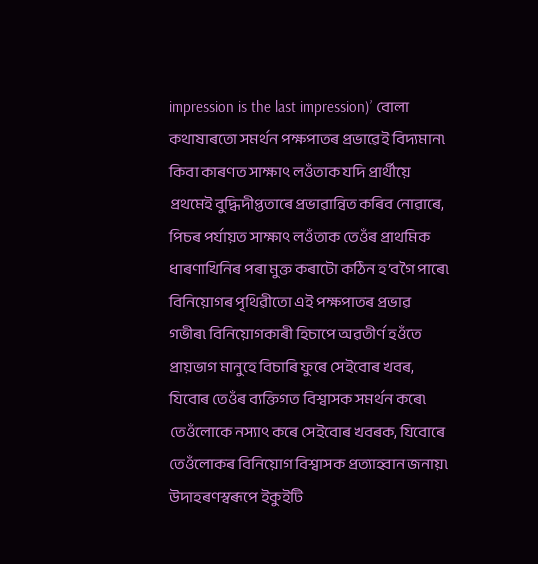impression is the last impression)’ বোলা কথাষাৰতো সমৰ্থন পক্ষপাতৰ প্ৰভাৱেই বিদ্যমান৷ কিবা কাৰণত সাক্ষাৎ লওঁতাক যদি প্ৰাৰ্থীয়ে প্ৰথমেই বুদ্ধিদীপ্ততাৰে প্ৰভাৱান্বিত কৰিব নোৱাৰে, পিচৰ পৰ্যায়ত সাক্ষাৎ লওঁতাক তেওঁৰ প্ৰাথমিক ধাৰণাখিনিৰ পৰা মুক্ত কৰাটো কঠিন হ’বগৈ পাৰে৷
বিনিয়োগৰ পৃথিৱীতো এই পক্ষপাতৰ প্ৰভাৱ গভীৰ৷ বিনিয়োগকাৰী হিচাপে অৱতীৰ্ণ হওঁতে প্ৰায়ভাগ মানুহে বিচাৰি ফুৰে সেইবোৰ খবৰ, যিবোৰ তেওঁৰ ব্যক্তিগত বিশ্বাসক সমৰ্থন কৰে৷ তেওঁলোকে নস্যাৎ কৰে সেইবোৰ খবৰক, যিবোৰে তেওঁলোকৰ বিনিয়োগ বিশ্বাসক প্ৰত্যাহ্বান জনায়৷ উদাহৰণস্বৰূপে ইকুইটি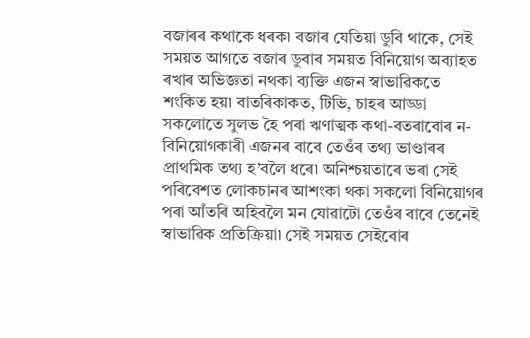বজাৰৰ কথাকে ধৰক৷ বজাৰ যেতিয়া ডুবি থাকে, সেই সময়ত আগতে বজাৰ ডুবাৰ সময়ত বিনিয়োগ অব্যাহত ৰখাৰ অভিজ্ঞতা নথকা ব্যক্তি এজন স্বাভাৱিকতে শংকিত হয়৷ বাতৰিকাকত, টিভি, চাহৰ আড্ডা সকলোতে সুলভ হৈ পৰা ঋণাত্মক কথা-বতৰাবোৰ ন-বিনিয়োগকাৰী এজনৰ বাবে তেওঁৰ তথ্য ভাণ্ডাৰৰ প্ৰাথমিক তথ্য হ’বলৈ ধৰে৷ অনিশ্চয়তাৰে ভৰা সেই পৰিবেশত লোকচানৰ আশংকা থকা সকলো বিনিয়োগৰ পৰা আঁতৰি অহিবলৈ মন যোৱাটো তেওঁৰ বাবে তেনেই স্বাভাৱিক প্ৰতিক্রিয়া৷ সেই সময়ত সেইবোৰ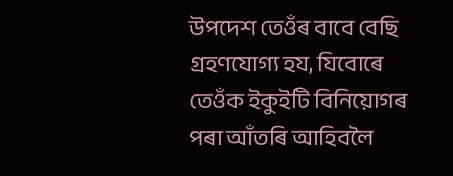উপদেশ তেওঁৰ বাবে বেছি গ্ৰহণযোগ্য হয, যিবোৰে তেওঁক ইকুইটি বিনিয়োগৰ পৰা আঁতৰি আহিবলৈ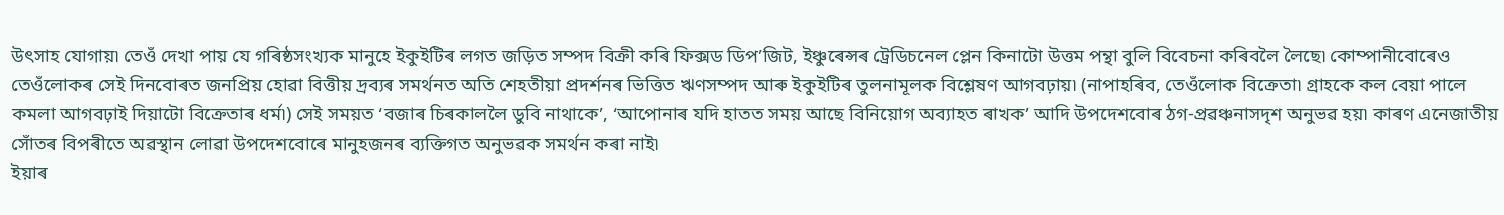উৎসাহ যোগায়৷ তেওঁ দেখা পায় যে গৰিষ্ঠসংখ্যক মানুহে ইকুইটিৰ লগত জড়িত সম্পদ বিক্রী কৰি ফিক্সড ডিপ’জিট, ইঞ্চুৰেন্সৰ ট্ৰেডিচনেল প্লেন কিনাটো উত্তম পন্থা বুলি বিবেচনা কৰিবলৈ লৈছে৷ কোম্পানীবোৰেও তেওঁলোকৰ সেই দিনবোৰত জনপ্ৰিয় হোৱা বিত্তীয় দ্ৰব্যৰ সমৰ্থনত অতি শেহতীয়া প্ৰদৰ্শনৰ ভিত্তিত ঋণসম্পদ আৰু ইকুইটিৰ তুলনামূলক বিশ্লেষণ আগবঢ়ায়৷ (নাপাহৰিব, তেওঁলোক বিক্রেতা৷ গ্ৰাহকে কল বেয়া পালে কমলা আগবঢ়াই দিয়াটো বিক্রেতাৰ ধৰ্ম৷) সেই সময়ত ‘বজাৰ চিৰকাললৈ ডুবি নাথাকে’, ‘আপোনাৰ যদি হাতত সময় আছে বিনিয়োগ অব্যাহত ৰাখক’ আদি উপদেশবোৰ ঠগ-প্ৰৱঞ্চনাসদৃশ অনুভৱ হয়৷ কাৰণ এনেজাতীয় সোঁতৰ বিপৰীতে অৱস্থান লোৱা উপদেশবোৰে মানুহজনৰ ব্যক্তিগত অনুভৱক সমৰ্থন কৰা নাই৷
ইয়াৰ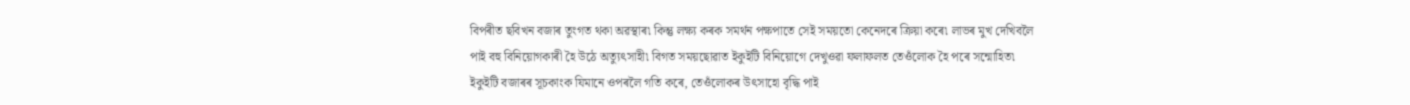বিপৰীত ছবিখন বজাৰ তুংগত থকা অৱস্থাৰ৷ কিন্তু লক্ষ্য কৰক সমৰ্থন পক্ষপাতে সেই সময়তো কেনেদৰে ক্রিয়া কৰে৷ লাভৰ মুখ দেখিবলৈ পাই বহু বিনিয়োগকাৰী হৈ উঠে অত্যুৎসাহী৷ বিগত সময়ছোৱাত ইকুইটি বিনিয়োগে দেখুওৱা ফলাফলত তেওঁলোক হৈ পৰে সন্মোহিত৷ ইকুইটি বজাৰৰ সূচকাংক যিমানে ওপৰলৈ গতি কৰে, তেওঁলোকৰ উৎসাহো বৃদ্ধি পাই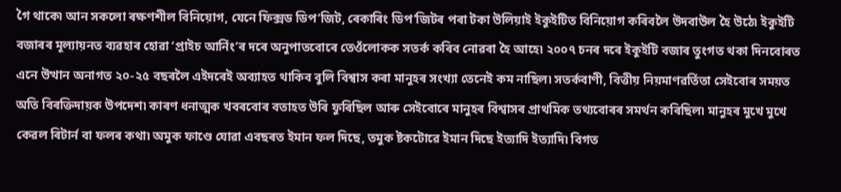গৈ থাকে৷ আন সকলো ৰক্ষণশীল বিনিয়োগ, যেনে ফিক্সড ডিপ’জিট, ৰেকাৰিং ডিপ’জিটৰ পৰা টকা উলিয়াই ইকুইটিত বিনিয়োগ কৰিবলৈ উদবাউল হৈ উঠে৷ ইকুইটি বজাৰৰ মূল্যায়নত ব্যৱহাৰ হোৱা ‘প্ৰাইচ আৰ্নিং’ৰ দৰে অনুপাতবোৰে তেওঁলোকক সতৰ্ক কৰিব নোৱৰা হৈ আহে৷ ২০০৭ চনৰ দৰে ইকুইটি বজাৰ তুংগত থকা দিনবোৰত এনে উত্থান অনাগত ২০-২৫ বছৰলৈ এইদৰেই অব্যাহত থাকিব বুলি বিশ্বাস কৰা মানুহৰ সংখ্যা তেনেই কম নাছিল৷ সতৰ্কবাণী, বিত্তীয় নিয়মাণৱৰ্তিতা সেইবোৰ সময়ত অতি বিৰক্তিদায়ক উপদেশ৷ কাৰণ ধনাত্মক খবৰবোৰ বতাহত উৰি ফুৰিছিল আৰু সেইবোৰে মানুহৰ বিশ্বাসৰ প্ৰাথমিক তথ্যবোৰৰ সমৰ্থন কৰিছিল৷ মানুহৰ মুখে মুখে কেৱল ৰিটাৰ্ন বা ফলৰ কথা৷ অমুক ফাণ্ডে যোৱা এবছৰত ইমান ফল দিছে, তমুক ষ্টকটোৱে ইমান দিছে ইত্যাদি ইত্যাদি৷ বিগত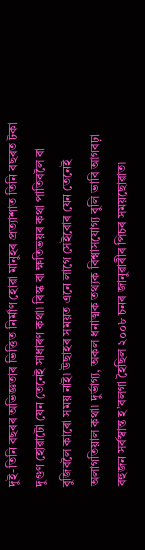দুই-তিনি বছৰৰ অভিজ্ঞতাৰ ভিত্তিত নির্মাণ হোৱা মানুহৰ প্ৰত্যাশাত তিনি বছৰত টকা দুগুণ হোৱাটো যেন তেনেই সাধাৰণ কথা৷ ৰিস্ক বা ক্ষতিভয়ৰ কথা পাতিবলৈ বা বুজিবলৈ কাৰো সময় নাই৷ উছাহৰ সময়ত এনে লাগে সেইবোৰ যেন তেনেই অলাগতিয়াল কথা৷ দুৰ্ভাগ্য, অকল ধনাত্মক তথ্যক বিশ্বাসযোগ্য বুলি ভাবি আগবঢ়া বহুজন সৰ্বস্বান্ত হ’বলগা হৈছিল ২০০৮ চনৰ জানুৱাৰীৰ পিচৰ সময়ছোৱাত৷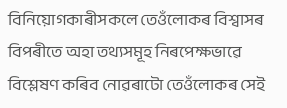বিনিয়োগকাৰীসকলে তেওঁলোকৰ বিশ্বাসৰ বিপৰীতে অহা তথ্যসমূহ নিৰপেক্ষভাৱে বিশ্লেষণ কৰিব নোৱৰাটো তেওঁলোকৰ সেই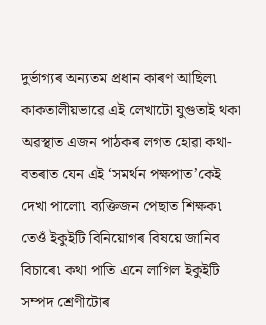দুৰ্ভাগ্যৰ অন্যতম প্ৰধান কাৰণ আছিল৷
কাকতালীয়ভাৱে এই লেখাটো যুগুতাই থকা অৱস্থাত এজন পাঠকৰ লগত হোৱা কথা-বতৰাত যেন এই ‘সমৰ্থন পক্ষপাত’কেই দেখা পালো৷ ব্যক্তিজন পেছাত শিক্ষক৷ তেওঁ ইকুইটি বিনিয়োগৰ বিষয়ে জানিব বিচাৰে৷ কথা পাতি এনে লাগিল ইকুইটি সম্পদ শ্ৰেণীটোৰ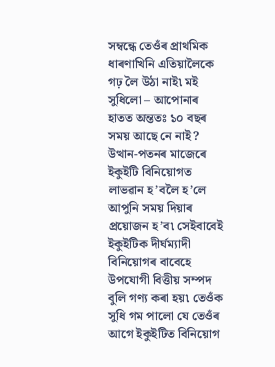সম্বন্ধে তেওঁৰ প্ৰাথমিক ধাৰণাখিনি এতিয়ালৈকে গঢ় লৈ উঠা নাই৷ মই সুধিলো – আপোনাৰ হাতত অন্ততঃ ১০ বছৰ সময় আছে নে নাই? উত্থান-পতনৰ মাজেৰে ইকুইটি বিনিয়োগত লাভৱান হ’বলৈ হ’লে আপুনি সময় দিয়াৰ প্ৰয়োজন হ’ব৷ সেইবাবেই ইকুইটিক দীৰ্ঘম্যাদী বিনিয়োগৰ বাবেহে উপযোগী বিত্তীয় সম্পদ বুলি গণ্য কৰা হয়৷ তেওঁক সুধি গম পালো যে তেওঁৰ আগে ইকুইটিত বিনিয়োগ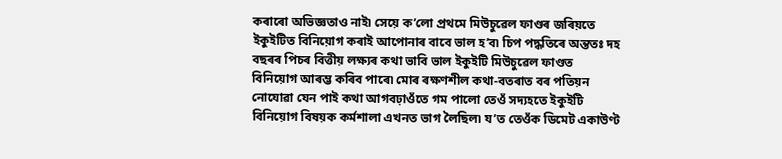কৰাৰো অভিজ্ঞতাও নাই৷ সেয়ে ক’লো প্ৰথমে মিউচুৱেল ফাণ্ডৰ জৰিয়তে ইকুইটিত বিনিয়োগ কৰাই আপোনাৰ বাবে ভাল হ’ব৷ চিপ পদ্ধতিৰে অন্ততঃ দহ বছৰৰ পিচৰ বিত্তীয় লক্ষ্যৰ কথা ভাবি ভাল ইকুইটি মিউচুৱেল ফাণ্ডত বিনিয়োগ আৰম্ভ কৰিব পাৰে৷ মোৰ ৰক্ষণশীল কথা-বতৰাত বৰ পতিয়ন নোযোৱা যেন পাই কথা আগবঢ়াওঁতে গম পালো তেওঁ সদ্যহতে ইকুইটি বিনিয়োগ বিষয়ক কৰ্মশালা এখনত ভাগ লৈছিল৷ য’ত তেওঁক ডিমেট একাউণ্ট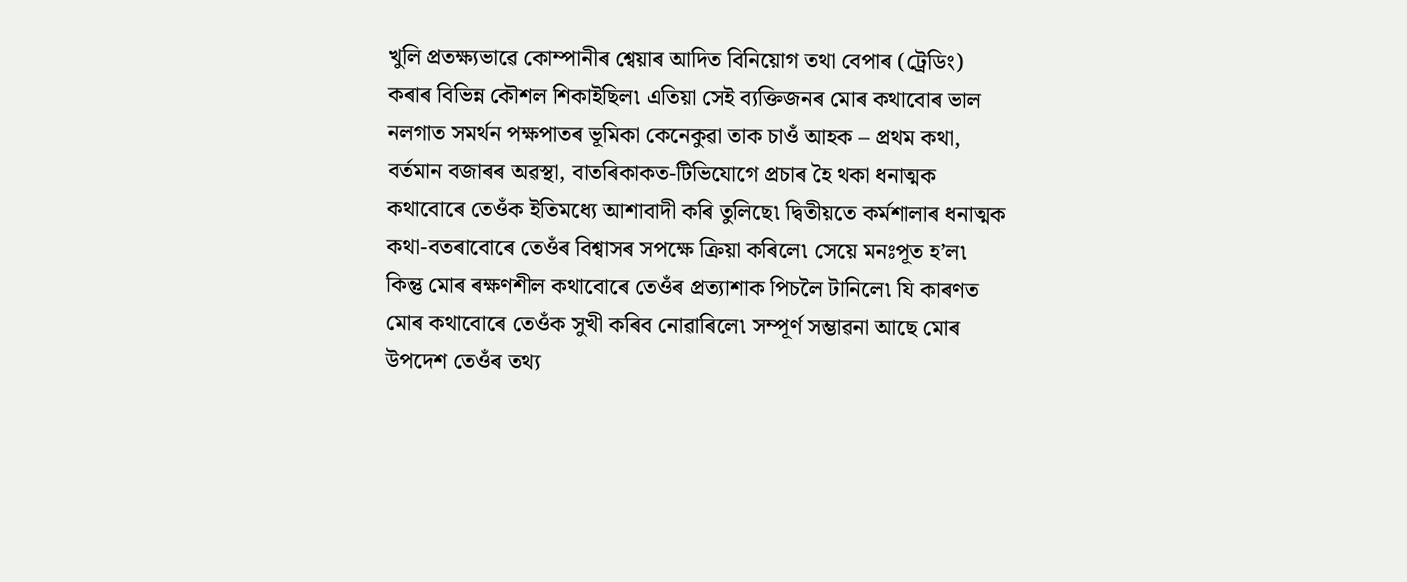খুলি প্ৰতক্ষ্যভাৱে কোম্পানীৰ শ্বেয়াৰ আদিত বিনিয়োগ তথা বেপাৰ (ট্ৰেডিং) কৰাৰ বিভিন্ন কৌশল শিকাইছিল৷ এতিয়া সেই ব্যক্তিজনৰ মোৰ কথাবোৰ ভাল নলগাত সমৰ্থন পক্ষপাতৰ ভূমিকা কেনেকুৱা তাক চাওঁ আহক – প্ৰথম কথা, বৰ্তমান বজাৰৰ অৱস্থা, বাতৰিকাকত-টিভিযোগে প্ৰচাৰ হৈ থকা ধনাত্মক কথাবোৰে তেওঁক ইতিমধ্যে আশাবাদী কৰি তুলিছে৷ দ্বিতীয়তে কৰ্মশালাৰ ধনাত্মক কথা-বতৰাবোৰে তেওঁৰ বিশ্বাসৰ সপক্ষে ক্রিয়া কৰিলে৷ সেয়ে মনঃপূত হ’ল৷ কিন্তু মোৰ ৰক্ষণশীল কথাবোৰে তেওঁৰ প্ৰত্যাশাক পিচলৈ টানিলে৷ যি কাৰণত মোৰ কথাবোৰে তেওঁক সুখী কৰিব নোৱাৰিলে৷ সম্পূৰ্ণ সম্ভাৱনা আছে মোৰ উপদেশ তেওঁৰ তথ্য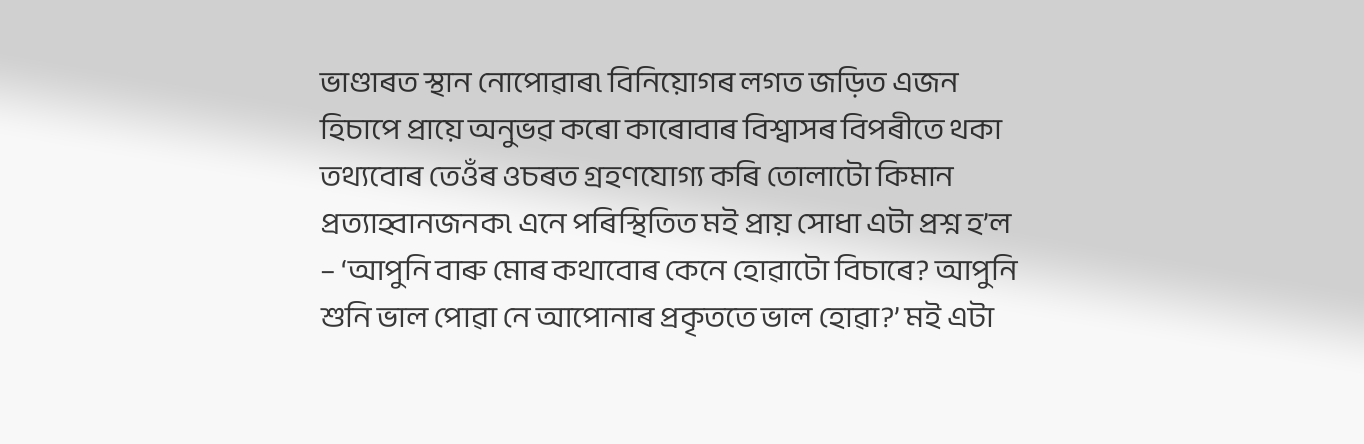ভাণ্ডাৰত স্থান নোপোৱাৰ৷ বিনিয়োগৰ লগত জড়িত এজন হিচাপে প্ৰায়ে অনুভৱ কৰো কাৰোবাৰ বিশ্বাসৰ বিপৰীতে থকা তথ্যবোৰ তেওঁৰ ওচৰত গ্ৰহণযোগ্য কৰি তোলাটো কিমান প্ৰত্যাহ্বানজনক৷ এনে পৰিস্থিতিত মই প্ৰায় সোধা এটা প্ৰশ্ন হ’ল – ‘আপুনি বাৰু মোৰ কথাবোৰ কেনে হোৱাটো বিচাৰে? আপুনি শুনি ভাল পোৱা নে আপোনাৰ প্ৰকৃততে ভাল হোৱা?’ মই এটা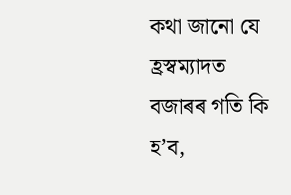কথা জানো যে হ্ৰস্বম্যাদত বজাৰৰ গতি কি হ’ব,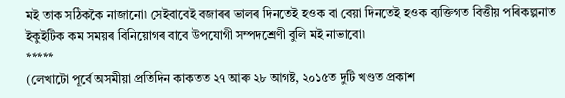মই তাক সঠিককৈ নাজানো৷ সেইবাবেই বজাৰৰ ভালৰ দিনতেই হওক বা বেয়া দিনতেই হওক ব্যক্তিগত বিত্তীয় পৰিকল্পনাত ইকুইটিক কম সময়ৰ বিনিয়োগৰ বাবে উপযোগী সম্পদশ্ৰেণী বুলি মই নাভাবো৷
*****
(লেখাটো পূৰ্বে অসমীয়া প্ৰতিদিন কাকতত ২৭ আৰু ২৮ আগষ্ট, ২০১৫ত দুটি খণ্ডত প্ৰকাশ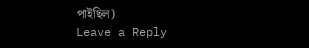পাইছিল)
Leave a Reply